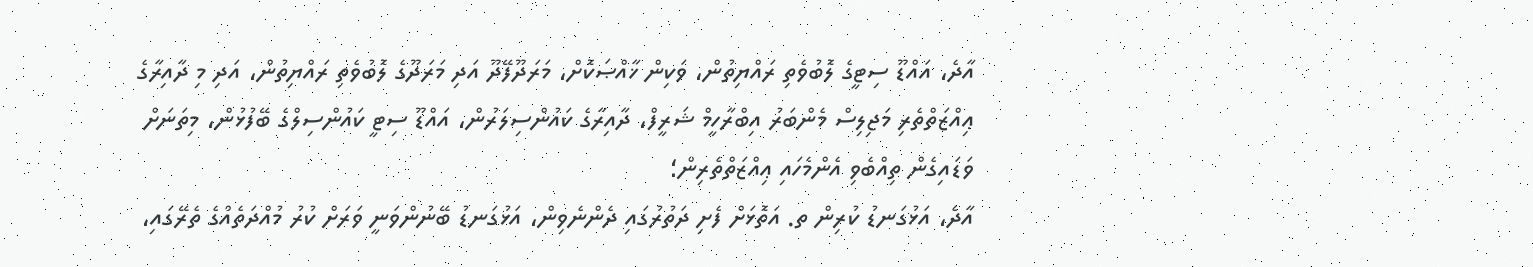އާދެ، އައްޑޫ ސިޓީގެ ލޮބުވެތި ރައްޔިތުން، ވަކިން ޚާއްޞަކޮށް، މަރަދޫފޭދޫ އަދި މަރަދޫގެ ލޮބުވެތި ރައްޔިތުން، އަދި މި ދާއިރާގެ ޢިއްޒަތްތެރި މަޖިލިސް މެންބަރު އިބްރާހީމް ޝަރީފް، ދާއިރާގެ ކައުންސިލަރުން، އައްޑޫ ސިޓީ ކައުންސިލްގެ ބޭފުޅުން، މިތަނަށް ވަޑައިގެން ތިއްބެވި އެންމެހައި ޢިއްޒަތްތެރިން؛
އާދެ، އަޅުގަނޑު ކުރިން ތ. އަތޮޅަށް ފެށި ދަތުރުގައި ދެންނެވިން، އަޅުގަނޑު ބޭނުންވަނީ ވަރަށް ކުރު މުއްދަތެއްގެ ތެރޭގައި،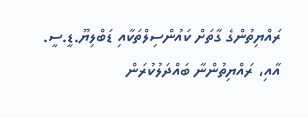ރައްޔިތުންގެ ގާތަށް ކައުންސިލްތަކާއި ޑަބްލިޔޫ.ޑީ.ސީ. އާއި، ރައްޔިތުންނާ ބައްދަލުކުރަން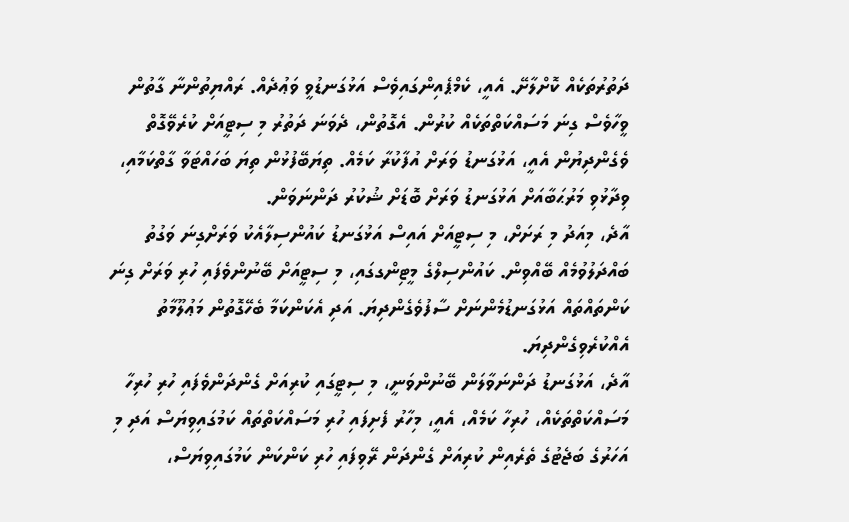ދަތުރުތަކެއް ކޮށްލާށޭ. އެއީ، ކެމްޕެއިންގައިވެސް އަޅުގަނޑުވީ ވަޢުދެއް. ރައްޔިތުންނާ ގާތުން ވީހާވެސް ގިނަ މަސައްކަތްތަކެއް ކުރުން. އެގޮތުން، ދެވަނަ ދަތުރު މި ސިޓީއަށް ކުރެވޭގޮތް ވެގެންދިޔުން އެއީ، އަޅުގަނޑު ވަރަށް އުފާކުރާ ކަމެއް. ތިޔަބޭފުޅުން ތިޔަ ބަހައްޓަވާ ގާތްކަމާއި، ވިދާޅުވި މަރުޙަބާއަށް އަޅުގަނޑު ވަރަށް ބޮޑަށް ޝުކުރު ދަންނަވަން.
އާދެ، މިއަދު މި ރަށަށް، މި ސިޓީއަށް އައިސް އަޅުގަނޑު ކައުންސިލާއެކު ވަރަށްގިނަ ވަގުތު ބައްދަލުވުމެއް ބޭއްވިން. ކައުންސިލްގެ މީޓިންގގައި، މި ސިޓީއަށް ބޭނުންވެފައި ހުރި ވަރަށް ގިނަ ކަންތައްތައް އަޅުގަނޑުމެންނަށް ސާފުވެގެންދިޔަ. އަދި އެކަންކަމާ ބެހޭގޮތުން މަޢުލޫމާތު އެއްކުރެވިގެންދިޔަ.
އާދެ، އަޅުގަނޑު ދަންނަވާލަން ބޭނުންވަނީ، މި ސިޓީގައި ކުރިއަށް ގެންދަންވެފައި ހުރި ހުރިހާ މަސައްކަތްތަކެއް، ހުރިހާ ކަމެއް، އެއީ، މިހާރު ފެށިފައި ހުރި މަސައްކަތްތައް ކަމުގައިވިޔަސް އަދި މި އަހަރުގެ ބަޖެޓުގެ ތެރެއިން ކުރިއަށް ގެންދަން ރޭވިފައި ހުރި ކަންކަން ކަމުގައިވިޔަސް،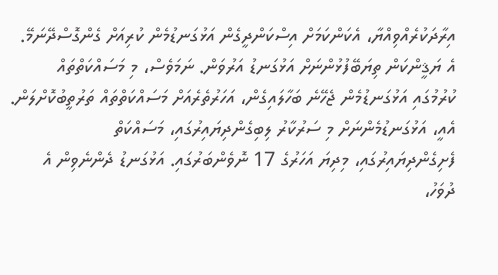އިރާދަކުރެއްވިއްޔާ، އެކަންކަމަށް އިސްކަންދީގެން އަޅުގަނޑުމެން ކުރިއަށް ގެންގޮސްދޭނަމޭ. އެ ޔަޤީންކަން ތިޔަބޭފުޅުންނަށް އަޅުގަނޑު އަރުވަން. ނަމަވެސް، މި މަސައްކަތްތައް ކުރުމުގައި އަޅުގަނޑުމެން ޖެހޭނެ ބަހާލައިގެން، އަހަރުތެރެއަށް މަސައްކަތްތައް ތަރުތީބުކޮށްލަން.
އެއީ، އަޅުގަނޑުމެންނަށް މި ސަރުކާރު ލިބިގެންދިޔައިރުގައި، މަސައްކަތް ފެށިގެންދިޔައިރުގައި، މިދިޔަ އަހަރުގެ 17 ނޮވެންބަރުގައި. އަޅުގަނޑު ދެންނެވިން އެ ދުވަހު،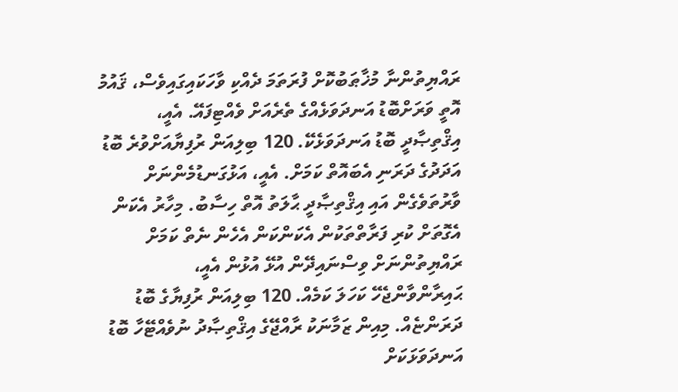ރައްޔިތުންނާ މުޚާޠަބުކޮށް ފުރަތަމަ ދެއްކި ވާހަކައިގައިވެސް، ޤައުމު އޮތީ ވަރަށްބޮޑު އަނދަވަޅެއްގެ ތެރެއަށް ވެއްޓިފައޭ. އެއީ، އިޤްތިޞާދީ ބޮޑު އަނދަވަޅެކޭ. 120 ބިލިއަން ރުފިޔާއަށްވުރެ ބޮޑު އަދަދުގެ ދަރަނި އެބައޮތް ކަމަށް. އެއީ، އަޅުގަނޑުމެންނަށް ވާރުތަވެގެން އައި އިޤްތިޞާދީ ޙާލަތު އޮތް ހިސާބު. މިހާރު އެކަން އެގޮތަށް ކުރި ފަރާތްތަކުން އެކަންކަން އެހެން ނެތް ކަމަށް ރައްޔިތުންނަށް ވިސްނައިދޭން އުޅޭ އުޅުން އެއީ، ޙައިރާންވާންޖެހޭ ކަހަލަ ކަމެއް. 120 ބިލިއަން ރުފިޔާގެ ބޮޑު ދަރަންޏެއް. މިއިން ޒަމާނަކު ރާއްޖޭގެ އިޤްތިޞާދު ނުވެއްޓޭހާ ބޮޑު އަނދަވަޅަކަށް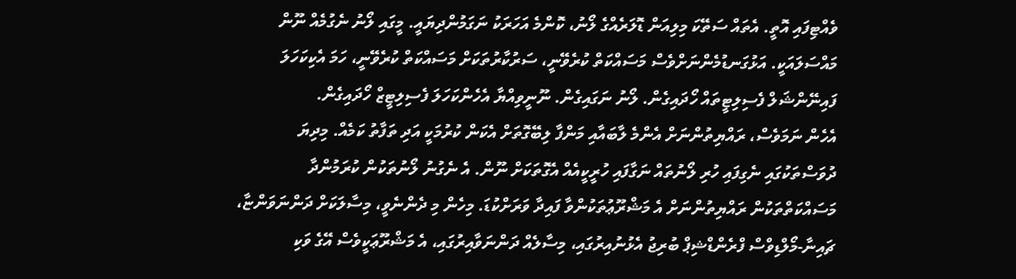ވެއްޓިފައި އޮތީ. އެތައް ސަތޭކަ މިލިއަން ޑޮލަރެއްގެ ލޯނު، ކޮންމެ އަހަރަކު ނަގަމުންދިޔައީ. މީގައި ލޯނު ނެގުމެއް ނޫން މައްސަލައަކީ. އަޅުގަނޑުމެންނަށްވެސް މަސައްކަތް ކުރެވޭނީ، ސަރުކާރުތަކަށް މަސައްކަތް ކުރެވޭނީ، ހަމަ އެކިކަހަލަ ފައިނޭންޝަލް ފެސިލިޓީތައް ހޯދައިގެން. ލޯނު ނަގައިގެން. ނޫނީވިއްޔާ އެހެންކަހަލަ ފެސިލިޓީޒް ހޯދައިގެން.
އެހެން ނަމަވެސް، ރައްޔިތުންނަށް އެންމެ ލާބައާއި މަންފާ ލިބޭގޮތަށް އެކަން ކުރުމަކީ އަދި ތަފާތު ކަމެއް. މިދިޔަ ދުވަސްތަކުގައި ނެގިފައި ހުރި ލޯނުތައް ނަގާފައި ހުރީކީއެއް އެގޮތަކަށް ނޫން. އެ ނެގުނު ލޯނުތަކުން ކުރަމުންދާ މަސައްކަތްތަކުން ރައްޔިތުންނަށް އެ މަޝްރޫޢުތަކުންވާ ފައިދާ ވަރަށްކުޑަ. މިހެން މި ދެންނެވީ، މިސާލަކަށް ދަންނަވަންޏާ، ޗައިނާ-މޯލްޑިވްސް ފްރެންޑްޝިޕް ބުރިޖު އެޅުނުއިރުގައި، މިސާލެއް ދަންނަވާއިރުގައި، އެ މަޝްރޫޢަކީވެސް އޭގެ ވަކި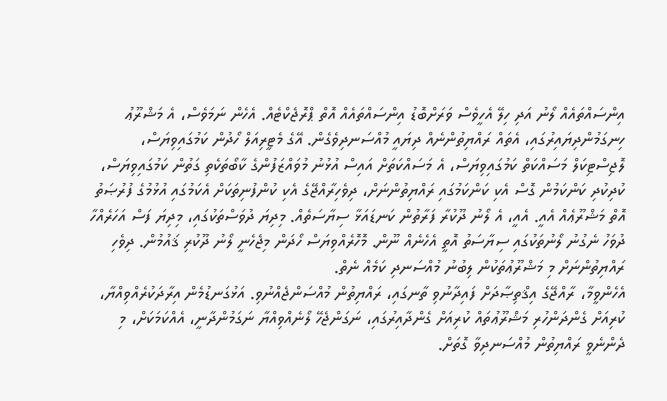އިންސައްތައެއް ލޯނު އަދި ހިލޭ އެހީވެސް ވަރަށްބޮޑު އިންސައްތައެއް އޮތް ޕްރޮޖެކްޓެއް. އެހެން ނަމަވެސް، އެ މަޝްރޫޢު ހިނގަމުންދިޔައިރުގައި، އެތައް ރައްޔިތުންނެއް ދިޔައީ މުއްސަނދިވެގެން. އޭގެ މެޓީރިއަލް ހޯދުން ކަމުގައިވިޔަސް، ލޮޖިސްޓިކަލް މަސައްކަތް ކަމުގައިވިޔަސް، އެ މަސައްކަތަށް އައިސް އުޅުނު މުވައްޒަފުންގެ ކާބޯތަކެތި ގަތުން ކަމުގައިވިޔަސް، ކުދިކުދި ކަންކަމުން ގޮސް އެކި ކަންކަމުގައި ރައްޔިތުންނަށް، ދިވެހިރާއްޖޭގެ އެކި ކުންފުނިތަކަށް އެކަމުގައި އުޅުމުގެ ފުރުޞަތު އޮތް މަޝްރޫޢެއް އެއީ. އެއީ، އެ ލޯނު ދޫކުރާ ފަރާތުން ކަނޑައަޅާ ސިޔާސަތެއް. މިދިޔަ ދުވަސްތަކުގައި، މިދިޔަ ފަސް އަހަރެއްހާ ދުވަހު ނެގުނު ލޯނުތަކުގައި ސިޔާސަތު އޮތީ އެހެނެއް ނޫން. މޮހޮރެއްވިޔަސް ހޯދަން މިޖެހެނީ ލޯނު ދޫކުރި ޤައުމުން. ދިވެހި ރައްޔިތުންނަށް މި މަޝްރޫޢުތަކުން ލިބުނު މުއްސަނދި ކަމެއް ނެތް.
އެހެންވީމާ، ރާއްޖޭގެ އިޤްތިޞާދަށް ފައިދާނުވި ތާނގައި، ރައްޔިތުން މުއްސަންޖެއްނުވި. އަޅުގަނޑުމެން އިރާދަކުރެއްވިއްޔާ، ކުރިއަށް ގެންދަންހުރި މަޝްރޫޢުތައް ކުރިއަށް ގެންދާއިރުގައި، ނަގަންޖެހޭ ލޯނެއްވިއްޔާ ނަގަމުންދާނީ، އެއްކަމަކަށް، މި ދެންނެވީ ރައްޔިތުން މުއްސަނދިވާ ގޮތަށް.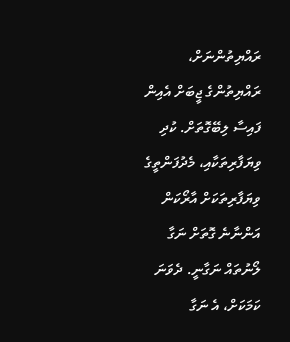ރައްޔިތުންނަށް، ރައްޔިތުންގެ ޖީބަށް އެއިން ފައިސާ ލިބޭގޮތަށް. ކުދި ވިޔަފާރިތަކާއި، މެދުފަންތީގެ ވިޔަފާރިތަކަށް އާރޯކަން އަންނާނެ ގޮތަށް ނަގާ ލޯނުތައް ނަގާނީ. ދެވަނަ ކަމަކަށް، އެ ނަގާ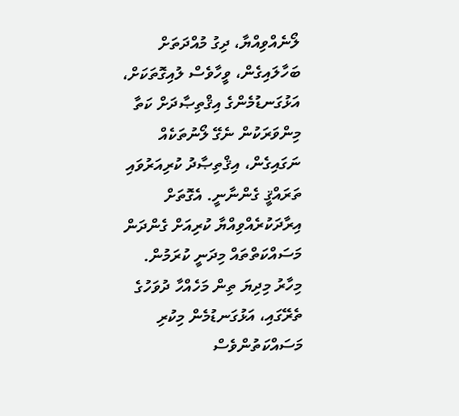ލޯނެއްވިއްޔާ، ދިގު މުއްދަތަށް ބަހާލައިގެން، ވީހާވެސް ލުއިގޮތަކަށް، އަޅުގަނޑުމެންގެ އިޤްތިޞާދަށް ކަތާ މިންވަރަކުން ނެގޭ ލޯނުތަކެއް ނަގައިގެން، އިޤްތިޞާދު ކުރިއަރުވައި ތަރައްޤީ ގެންނާނީ. އެގޮތަށް އިރާދަކުރެއްވިއްޔާ ކުރިއަށް ގެންދަން މަސައްކަތްތައް މިދަނީ ކުރަމުން.
މިހާރު މިދިޔަ ތިން މަހެއްހާ ދުވަހުގެ ތެރޭގައި، އަޅުގަނޑުމެން މިކުރި މަސައްކަތުންވެސް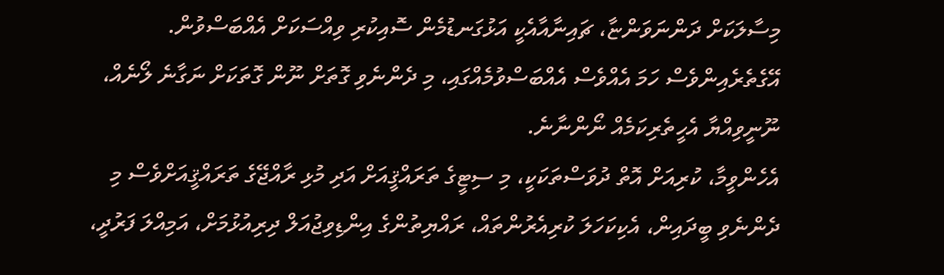މިސާލަކަށް ދަންނަވަންޏާ، ޗައިނާއާއެކީ އަޅުގަނޑުމެން ސޮއިކުރި ވިއްސަކަށް އެއްބަސްވުން. އޭގެތެރެއިންވެސް ހަމަ އެއްވެސް އެއްބަސްވުމެއްގައި، މި ދެންނެވި ގޮތަށް ނޫން ގޮތަކަށް ނަގާނެ ލޯނެއް، ނޫނީވިއްޔާ އެހީތެރިކަމެއް ނޯންނާނެ.
އެހެންވީމާ، ކުރިއަށް އޮތް ދުވަސްތަކަކީ، މި ސިޓީގެ ތަރައްޤީއަށް އަދި މުޅި ރާއްޖޭގެ ތަރައްޤީއަށްވެސް މި ދެންނެވި ބީދައިން، އެކިކަހަލަ ކުރިއެރުންތައް، ރައްޔިތުންގެ އިންޑިވިޖުއަލް ދިރިއުޅުމަށް، އަމިއްލަ ފަރުދީ،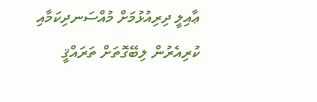ޢާއިލީ ދިރިއުޅުމަށް މުއްސަނދިކަމާއި ކުރިއެރުން ލިބޭގޮތަށް ތަރައްޤީ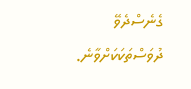ގެނެސްދެވޭ ދުވަސްތަކަކަށްވާނެ.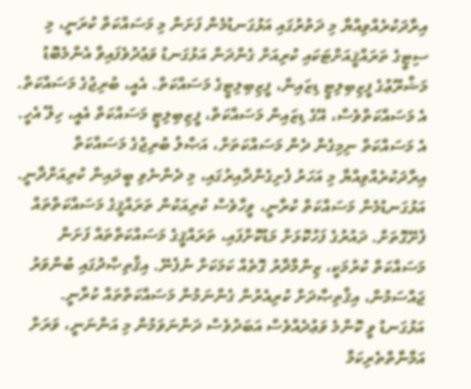އިރާދަކުރެއްވިއްޔާ މި ދަތުރުގައި އަޅުގަނޑުމެން ފަށަން މި މަސައްކަތް ކުރަނީ، މި ސިޓީގެ ތަރައްޤީއަށްޓަކައި ކުރިއަށް ގެންދަން އަޅުގަނޑު ވަޢުދުވެފައިވާ އެންމެބޮޑު މަޝްރޫޢުގެ ފީޒިބިލިޓީ ޑިޒައިން، ފީޒިބިލިޓީގެ މަސައްކަތް. އެއީ، ބުރިޖުގެ މަސައްކަތް. އެ މަސައްކަތްވެސް، އޭގެ ޑިޒައިން މަސައްކަތް، ފީޒިބިލިޓީ މަސައްކަތް އެއީ، ހިލޭ އެހީ. އެ މަސައްކަތް ނިމިގެން ދެން މަސައްކަތަށް، އަޞްލު ބުރިޖުގެ މަސައްކަތް އިރާދަކުރެއްވިއްޔާ މި އަހަރު ފެށިގެންދާއިރުގައި، މި ދެންނެވި ބީދައިން ކުރިއަށްދާނީ.
އަޅުގަނޑުމެން މަސައްކަތް ކުރާނީ، ވީހާވެސް ކުރިއަކުން ތަރައްޤީގެ މަސައްކަތްތައް ފެށޭގޮތަށް. ދައުރުގެ ފަހުކޮޅަށް މަޑުކޮށްފައި، ތަރައްޤީގެ މަސައްކަތްތައް ފަށަން މަސައްކަތް ކުރުމަކީ، ޒިންމާދާރު ގޮތެއް ކަމަކަށް ނުފެނޭ. އިޤްތިޞާދުގައި ބުންވަރު ޖައްސަމުން، އިޤްތިޞާދަށް ކުރިއެރުން ގެންނަމުން މަސައްކަތްތައް ކުރާނީ. އަޅުގަނޑު ވީ ކޮންމެ ވަޢުދެއްވެސް އަބަދުވެސް ދަންނަވަމުން މި އަންނަނީ، ވަރަށް އަމާނާތްތެރިކަމާ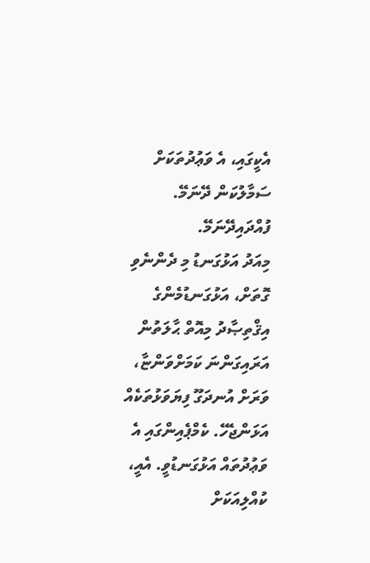އެކީގައި، އެ ވަޢުދުތަކަށް ސަމާލުކަން ދޭނަމޭ. ފުއްދައިދޭނަމޭ.
މިއަދު އަޅުގަނޑު މި ދެންނެވި ގޮތަށް، އަޅުގަނޑުމެންގެ އިޤްތިޞާދު މިއޮތް ޙާލަތުން އަރައިގަންނަ ކަމަށްވަންޏާ، ވަރަށް އުނދަގޫ ފިޔަވަޅުތަކެއް އަޅަންޖެހޭ. ކެމްޕެއިންގައި އެ ވަޢުދުތައް އަޅުގަނޑުވީ. އެއީ، ކުއްލިއަކަށް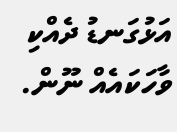އަޅުގަނޑު ދެއްކި ވާހަކައެއް ނޫން.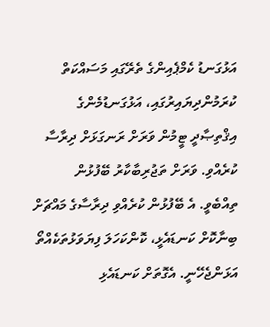އަޅުގަނޑު ކެމްޕެއިންގެ ތެރޭގައި މަސައްކަތް ކުރަމުންދިޔައިރުގައި، އަޅުގަނޑުމެންގެ އިޤްތިޞާދީ ޓީމުން ވަރަށް ރަނގަޅަށް ދިރާސާ ކުރެއްވި. ވަރަށް ތަޖުރިބާކާރު ބޭފުޅުން ތިއްބެވީ. އެ ބޭފުޅުން ކުރެއްވި ދިރާސާގެ މައްޗަށް ބިނާކޮށް ކަނޑައެޅީ، ކޮންކަހަލަ ފިޔަވަޅުތަކެއްތޯ އަޅަންޖެހޭނީ. އެގޮތަށް ކަނޑައެޅި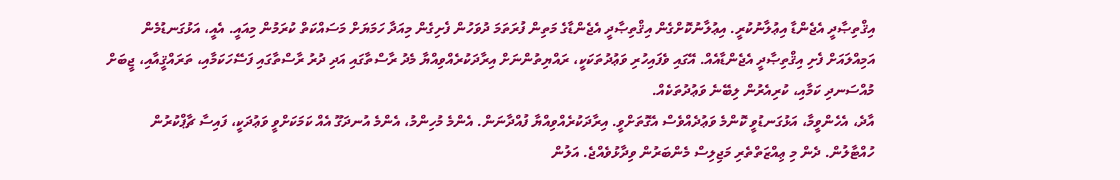އިޤްތިޞާދީ އެޖެންޑާ އިޢުލާނުކުރީ. އިޢުލާނުކޮށްގެން އިޤްތިޞާދީ އެޖެންޑާގެ މަތިން ފުރަތަމަ ދުވަހުން ފެށިގެން މިއަދާ ހަމަޔަށް މަސައްކަތް ކުރަމުން މިއައީ. އެއީ، އަޅުގަނޑުމެން އަމިއްލައަށް ފެށި އިޤްތިޞާދީ އެޖެންޑާއެއް. އޭގައި ވެފައިހުރި ވަޢުދުތަކަކީ، ރައްޔިތުންނަށް އިރާދަކުރެއްވިއްޔާ މެދު ރާސްތާގައި އަދި ދުރު ރާސްތާގައި ފަސޭހަކަމާއި، ތަރައްޤީއާއި، ޖީބަށް މުއްސަނދި ކަމާއި، ކުރިއެރުން ލިބޭނެ ވަޢުދުތަކެއް.
އާދެ، އެހެންވީމާ، އަޅުގަނޑުވީ ކޮންމެ ވަޢުދެއްވެސް އެގޮތަށްވީ. އިރާދަކުރެއްވިއްޔާ ފުއްދާނަން. އެންމެ މުހިންމު، އެންމެ އުނދަގޫ އެއް ކަމަކަށްވީ ވަޢުދަކީ، ފައިސާ ޗާޕްކުރުން ހުއްޓާލުން. ދެން މި ޢިއްޒަތްތެރި މަޖިލިސް މެންބަރުން ވިދާޅުވެއްޖެ. އަލުން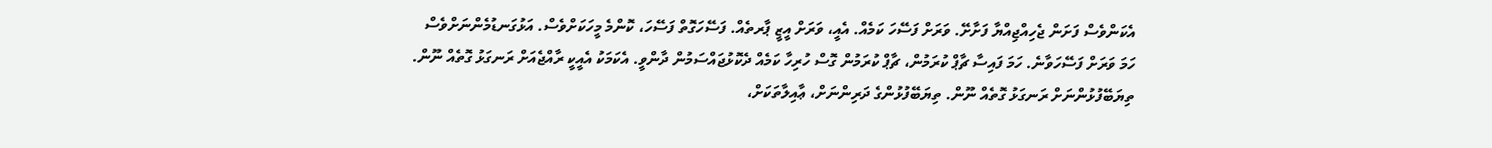އެކަންވެސް ފަށަން ޖެހިއްޖިއްޔާ ފަށާށޭ. ވަރަށް ފަސޭހަ ކަމެއް. އެއީ، ވަރަށް އީޒީ ޕާރތެއް. ފަސޭހަގޮތް ފަސޭހަ، ކޮންމެ މީހަކަށްވެސް. އަޅުގަނޑުމެންނަށްވެސް ހަމަ ވަރަށް ފަސޭހަވާނެ. ހަމަ ފައިސާ ޗާޕް ކުރަމުން، ޗާޕް ކުރަމުން ގޮސް ހުރިހާ ކަމެއް ދެކޮޅުޖައްސަމުން ދާންވީ. އެކަމަކު އެއީކީ ރާއްޖެއަށް ރަނގަޅު ގޮތެއް ނޫން. ތިޔަބޭފުޅުންނަށް ރަނގަޅު ގޮތެއް ނޫން. ތިޔަބޭފުޅުންގެ ދަރިންނަށް، ޢާއިލާތަކަށް،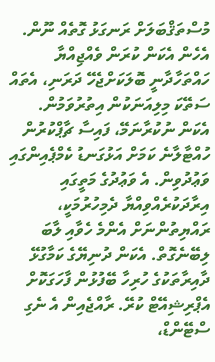މުސްތަޤްބަލަށް ރަނގަޅު ގޮތެއް ނޫން. އެހެން އެކަން ކުރަން ވެއްޖިއްޔާ ހައްތަހާދާނީ ބޮލަކަށްޖެހޭ ދަރަނި، އެތައް ސަތޭކަ މިލިއަނަކުން އިތުރުވަމުން. އެކަން ނުކުރާނަމޭ، ފައިސާ ޗާޕްކުރުން ހުއްޓާލާނެ ކަމަށް އަޅުގަނޑު ކެމްޕެއިންގައި ވަޢުދުވިން. އެ ވަޢުދުގެ މަތީގައި އިރާދަކުރެއްވިއްޔާ ދެމިހުރުމަކީ، ރައްޔިތުންނަށް އެންމެ ހެވާއި ލާބަ ލިބޭނެގޮތް. އެކަން ދުނިޔޭގެ ކަމާގުޅޭ ދާއިރާތަކުގެ ހުރިހާ ބޭފުޅުން ފާހަގަކޮށް އެޕްރިޝިއޭޓް ކުރޭ. ރާއްޖެއިން އެ ނެގި ސްޓޭންޑް،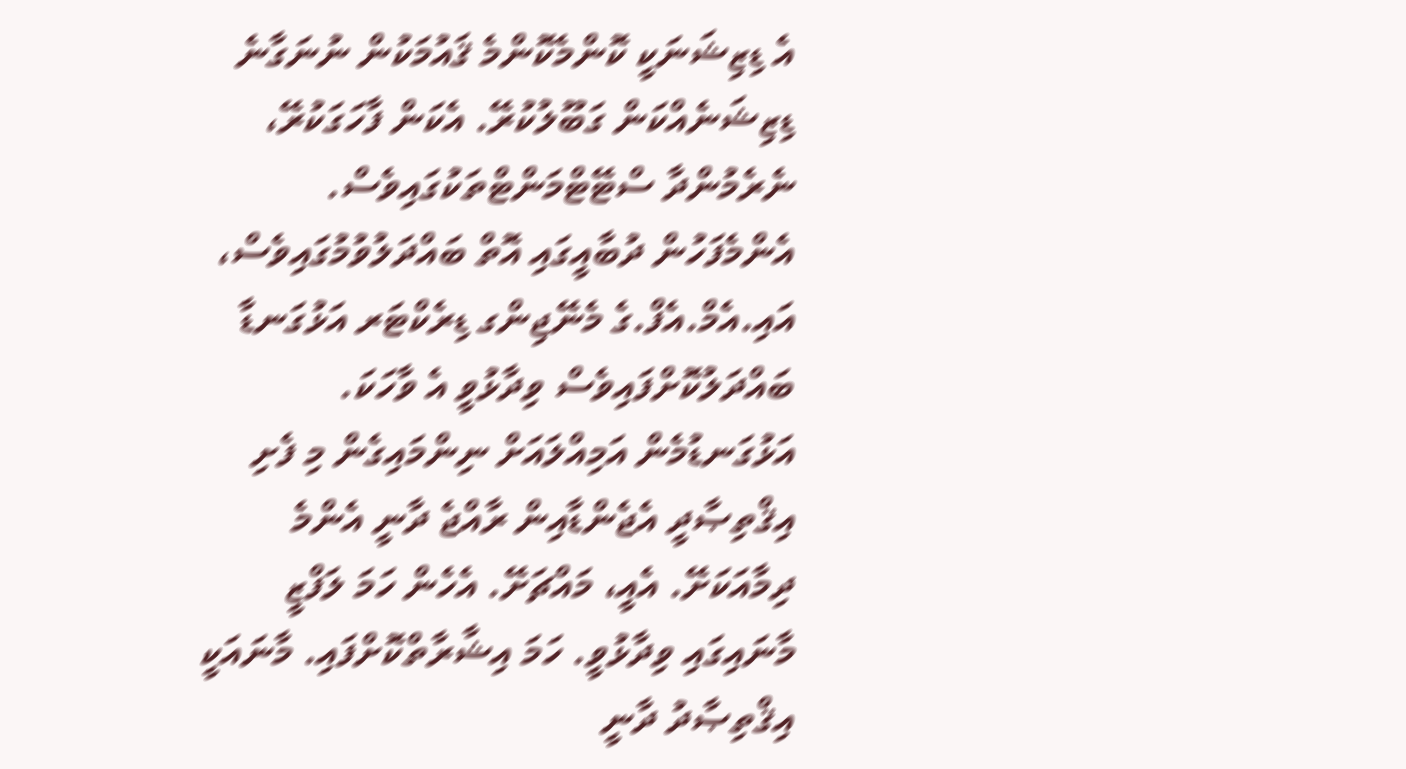އެ ޑިޒިޝަނަކީ ކޮންމެކޮންމެ ޤައުމަކުން ނުނަގާނެ ޑިޒިޝަނެއްކަން ގަބޫލުކުރޭ. އެކަން ފާހަގަކުރޭ، ނެރެމުންދާ ސްޓޭޓްމަންޓްތަކުގައިވެސް.
އެންމެފަހުން ދުބާއީގައި އޮތް ބައްދަލުވުމުގައިވެސް، އައި.އެމް.އެފް.ގެ މެނޭޖިންގ ޑިރެކްޓަރ އަޅުގަނޑާ ބައްދަލުކޮށްފައިވެސް ވިދާޅުވީ އެ ވާހަކަ. އަޅުގަނޑުމެން އަމިއްލައަށް ނިންމައިގެން މި ފެށި އިޤްތިޞާދީ އެޖެންޑާއިން ރާއްޖެ ދާނީ އެންމެ ދިމާއަކަށޭ. އެއީ، މައްޗަށޭ. އެހެން ހަމަ ލަފްޒީ މާނައިގައި ވިދާޅުވީ. ހަމަ އިޝާރާތްކޮށްފައި. މާނައަކީ އިޤްތިޞާދު ދާނީ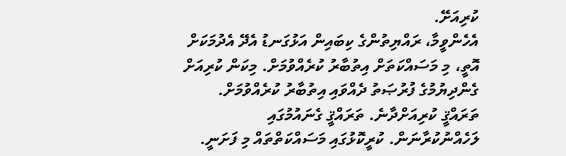ކުރިއަށޭ.
އެހެންވީމާ، ރައްޔިތުންގެ ކިބައިން އަޅުގަނޑު އެދޭ އެދުމަކަށް އޮތީ، މި މަސައްކަތަށް އިތުބާރު ކުރެއްވުމަށް. މިކަން ކުރިއަށް ގެންދިޔުމުގެ ފުރުޞަތު ދެއްވައި އިތުބާރު ކުރެއްވުމަށް. ތަރައްޤީ ކުރިއަށްދާނެ. ތަރައްޤީ ގެނައުމުގައި ލަހެއްނުކުރާނަން. ކުރީކޮޅުގައި މަސައްކަތްތައް މި ފަށަނީ.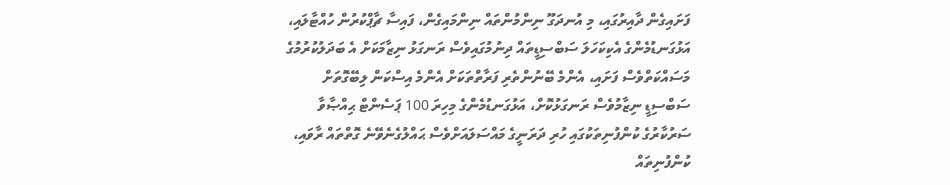ފަށައިގެން ދާއިރުގައި، މި އުނދަގޫ ނިންމުންތައް ނިންމައިގެން، ފައިސާ ޗާޕްކުރުން ހުއްޓާލައި، އަޅުގަނޑުމެންގެ އެކިކަހަލަ ސަބްސިޑީތައް ދިނުމުގައިވެސް ރަނގަޅު ނިޒާމަކަށް އެ ބަދަލުކުރުމުގެ މަސައްކަތްވެސް ފަށައި، އެންމެ ބޭނުންތެރި ފަރާތްތަކަށް އެންމެ އިސްކަން ލިބޭގޮތަށް ސަބްސިޑީ ނިޒާމުވެސް ރަނގަޅުކޮށް، އަޅުގަނޑުމެންގެ މިހިރަ 100 ޕަސެންޓް ޙިއްޞާވާ ސަރުކާރުގެ ކުންފުނިތަކުގައި ހުރި ދަރަނީގެ މައްސަލައަށްވެސް ޙައްލުގެނެވޭނެ ގޮތްތައް ރާވައި، ކުންފުނިތައް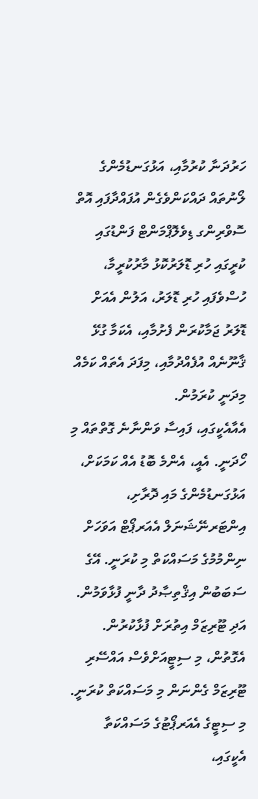ހަރުދަނާ ކުރުމާއި، އަޅުގަނޑުމެންގެ ލޯނުތައް ދައްކަންވެގެން އުފައްދާފައި އޮތް ސޮވްރިންގ ޑިވެލޮޕްމަންޓް ފަންޑުގައި ކުރީގައި ހުރި ޑޮލަރުކޮޅު މާރުކުރީމާ، ހުސްވެފައި ހުރި ޑޮލަރު، އަލުން އެއަށް ޑޮލަރު ޖަމާކުރަން ފެށުމާއި، އެކަމާ ގުޅޭ ޤާނޫނެއް އުފެއްދުމާއި، މިފަދަ އެތައް ކަމެއް މިދަނީ ކުރަމުން.
އެއާއެކީގައި، ފައިސާ ވަންނާނެ ގޮތްތައް މި ހޯދަނީ. އެއީ، އެންމެ ބޮޑު އެއް ކަމަކަށް، އަޅުގަނޑުމެންގެ މައި ދޮރާށި، އިންޓަރނޭޝަނަލް އެއަރޕޯޓް އަވަހަށް ނިންމުމުގެ މަސައްކަތް މި ކުރަނީ. އޭގެ ސަބަބުން އިޤްތިޞާދު ދާނީ ފުޅާވަމުން. އަދި ޓޫރިޒަމް އިތުރަށް ފުޅާކުރުން. އެގޮތުން، މި ސިޓީއަށްވެސް އައްސޭރި ޓޫރިޒަމް ގެންނަން މި މަސައްކަތް ކުރަނީ. މި ސިޓީގެ އެއަރޕޯޓުގެ މަސައްކަތާ އެކީގައި،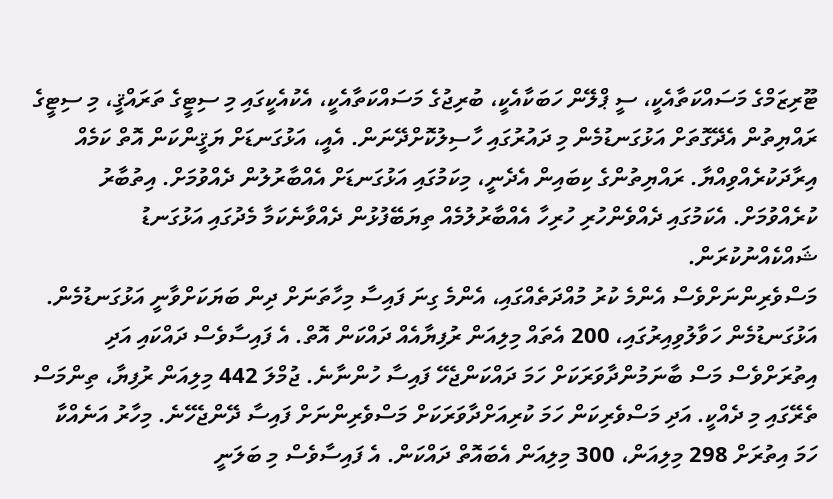ޓޫރިޒަމްގެ މަސައްކަތާއެކީ، ސީ ޕްލޭން ހަބަކާއެކީ، ބުރިޖުގެ މަސައްކަތާއެކީ، އެކުއެކީގައި މި ސިޓީގެ ތަރައްޤީ، މި ސިޓީގެ ރައްޔިތުން އެދޭގޮތަށް އަޅުގަނޑުމެން މި ދައުރުގައި ހާސިލުކޮށްދޭނަން. އެއީ، އަޅުގަނޑަށް ޔަޤީންކަން އޮތް ކަމެއް އިރާދަކުރެއްވިއްޔާ. ރައްޔިތުންގެ ކިބައިން އެދެނީ، މިކަމުގައި އަޅުގަނޑަށް އެއްބާރުލުން ދެއްވުމަށް. އިތުބާރު ކުރެއްވުމަށް. އެކަމުގައި ދެއްވެންހުރި ހުރިހާ އެއްބާރުލުމެއް ތިޔަބޭފުޅުން ދެއްވާނެކަމާ މެދުގައި އަޅުގަނޑު ޝައްކެއްނުކުރަން.
މަސްވެރިންނަށްވެސް އެންމެ ކުރު މުއްދަތެއްގައި، އެންމެ ގިނަ ފައިސާ މިހާތަނަށް ދިން ބަޔަކަށްވާނީ އަޅުގަނޑުމެން. އަޅުގަނޑުމެން ހަވާލުވިއިރުގައި، 200 އެތައް މިލިއަން ރުފިޔާއެއް ދައްކަން އޮތް. އެ ފައިސާވެސް ދައްކައި އަދި އިތުރަށްވެސް މަސް ބާނަމުންދާވަރަކަށް ހަމަ ދައްކަންޖެހޭ ފައިސާ ހުންނާނެ. ޖުމްލަ 442 މިލިއަން ރުފިޔާ، ތިންމަސް ތެރޭގައި މި ދެއްކީ. އަދި މަސްވެރިކަން ހަމަ ކުރިއަށްދާވަރަކަށް މަސްވެރިންނަށް ފައިސާ ދޭންޖެހޭނެ. މިހާރު އަނެއްކާ ހަމަ އިތުރަށް 298 މިލިއަން، 300 މިލިއަން އެބައޮތް ދައްކަން. އެ ފައިސާވެސް މި ބަލަނީ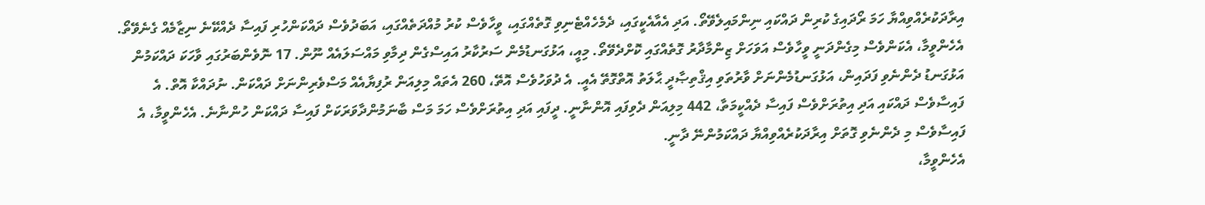އިރާދަކުރެއްވިއްޔާ ހަމަ ރޯދައިގެ ކުރިން ދައްކައި ނިންމައިލެވޭތޯ. އަދި އެއާއެކީގައި، ދެމެހެއްޓެނިވި ގޮތެއްގައި، ވީހާވެސް ކުރު މުއްދަތެއްގައި، އަބަދުވެސް ދައްކަންހުރި ފައިސާ ދެއްކޭނެ ނިޒާމެއް ގެނެވޭތޯ.
އެހެންވީމާ، އެކަންވެސް މިގެންދަނީ ވީހާވެސް އަވަހަށް ޒިންމާދާރު ގޮތެއްގައި ކޮށްދެވޭތޯ. މިއީ، އަޅުގަނޑުމެން ސަރުކާރު އައިސްގެން ދިމާވި މައްސަލައެއް ނޫން. 17 ނޮވެންބަރުގައި ވާހަކަ ދައްކަމުން އަޅުގަނޑު ދެންނެވި ފަދައިން، އަޅުގަނޑުމެންނަށް ވާރުތަވި އިޤްތިޞާދީ ޙާލަތު އޮތްގޮތޭ އެއީ. އެ ދުވަހުވެސް އޮތޭ، 260 އެތައް މިލިއަން ރުފިޔާއެއް މަސްވެރިންނަށް ދައްކަން. ނުދައްކާ އޮތް. އެ ފައިސާވެސް ދައްކައި އަދި އިތުރަށްވެސް ފައިސާ ދެއްކީމަތާ، 442 މިލިއަން ދެވިފައި އޮންނާނީ. ދީފައި އަދި އިތުރަށްވެސް ހަމަ މަސް ބާނަމުންދާވަރަކަށް ފައިސާ ދައްކަން ހުންނާނެ. އެހެންވީމާ، އެ ފައިސާވެސް މި ދެންނެވި ގޮތަށް އިރާދަކުރެއްވިއްޔާ ދައްކަމުންނޭ ދާނީ.
އެހެންވީމާ،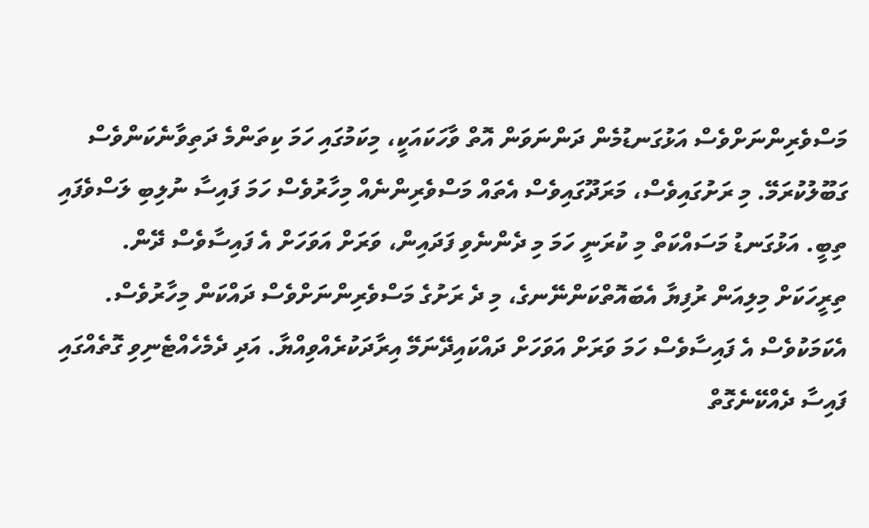މަސްވެރިންނަށްވެސް އަޅުގަނޑުމެން ދަންނަވަން އޮތް ވާހަކައަކީ، މިކަމުގައި ހަމަ ކިތަންމެ ދަތިވާނެކަންވެސް ގަބޫލުކުރަމޭ. މި ރަށުގައިވެސް، މަރަދޫގައިވެސް އެތައް މަސްވެރިންނެއް މިހާރުވެސް ހަމަ ފައިސާ ނުލިބި ލަސްވެފައި ތިބީ. އަޅުގަނޑު މަސައްކަތް މި ކުރަނީ ހަމަ މި ދެންނެވި ފަދައިން، ވަރަށް އަވަހަށް އެ ފައިސާވެސް ދޭން. ތިރީހަކަށް މިލިއަން ރުފިޔާ އެބައޮތްކަންނޭނގެ، މި ދެ ރަށުގެ މަސްވެރިންނަށްވެސް ދައްކަން މިހާރުވެސް. އެކަމަކުވެސް އެ ފައިސާވެސް ހަމަ ވަރަށް އަވަހަށް ދައްކައިދޭނަމޭ އިރާދަކުރެއްވިއްޔާ. އަދި ދެމެހެއްޓެނިވި ގޮތެއްގައި ފައިސާ ދެއްކޭނެގޮތް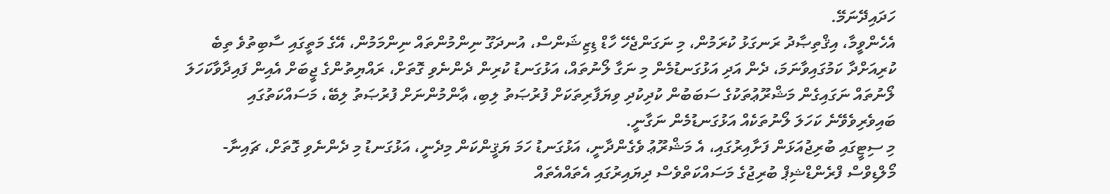ހަދައިދޭނަމޭ.
އެހެންވީމާ، އިޤްތިޞާދު ރަނގަޅު ކުރަމުން، މި ނަގަންޖެހޭ ހާޑް ޑިޒިޝަންސް، އުނދަގޫ ނިންމުންތައް ނިންމަމުން، އޭގެ މަތީގައި ސާބިތުވެ ތިބެ ކުރިއަށްދާ ކަމުގައިވާނަމަ، ދެން އަދި އަޅުގަނޑުމެން މި ނަގާ ލޯނުތައް، އަޅުގަނޑު ކުރިން ދެންނެވި ގޮތަށް، ރައްޔިތުންގެ ޖީބަށް އެއިން ފައިދާވާކަހަލަ ލޯނުތައް ނަގައިގެން މަޝްރޫޢުތަކުގެ ސަބަބުން ކުދިކުދި ވިޔަފާރިތަކަށް ފުރުޞަތު ލިބި، ޢާންމުންނަށް ފުރުޞަތު ލިބޭ، މަސައްކަތުގައި ބައިވެރިވެވޭނެ ކަހަލަ ލޯނުތަކެއް އަޅުގަނޑުމެން ނަގާނީ.
މި ސިޓީގައި ބުރިޖުއަޅަން ފަށާއިރުގައި، އެ މަޝްރޫޢު ވެގެންދާނީ، އަޅުގަނޑު ހަމަ ޔަޤީންކަން މިދެނީ، އަޅުގަނޑު މި ދެންނެވި ގޮތަށް، ޗައިނާ-މޯލްޑިވްސް ފްރެންޑްޝިޕް ބުރިޖުގެ މަސައްކަތްވެސް ދިޔައިރުގައި އެތައްއެތައް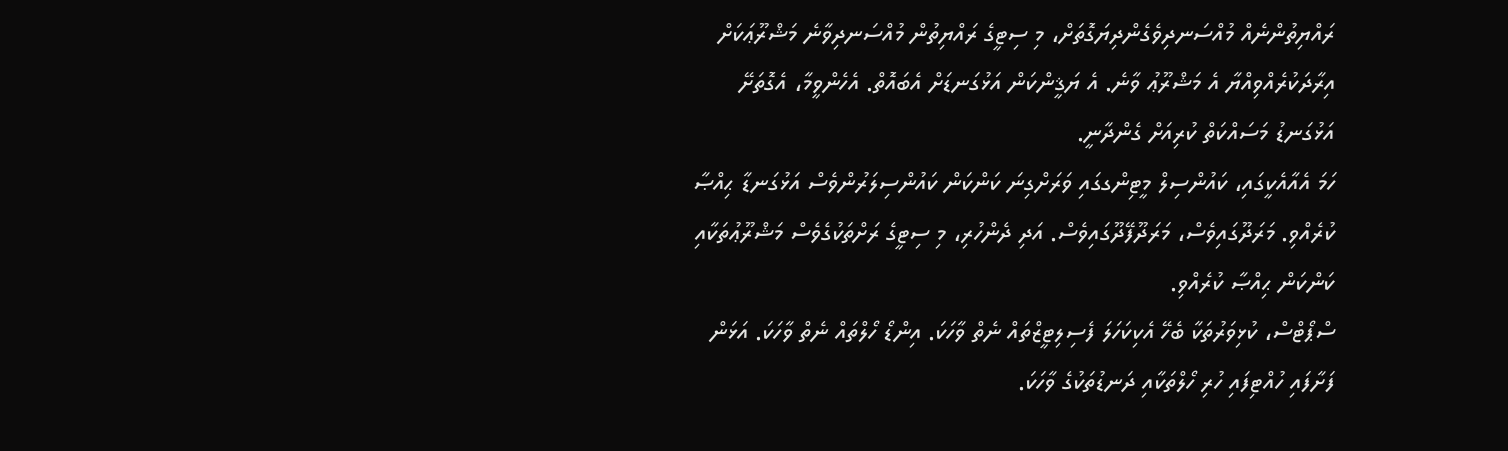ރައްޔިތުންނެއް މުއްސަނދިވެގެންދިޔަގޮތަށް، މި ސިޓީގެ ރައްޔިތުން މުއްސަނދިވާނެ މަޝްރޫޢަކަށް އިރާދަކުރެއްވިއްޔާ އެ މަޝްރޫޢު ވާނެ. އެ ޔަޤީންކަން އަޅުގަނޑަށް އެބައޮތް. އެހެންވީމާ، އެގޮތަށޭ އަޅުގަނޑު މަސައްކަތް ކުރިއަށް ގެންދާނީ.
ހަމަ އެއާއެކީގައި، ކައުންސިލް މީޓިންގގައި ވަރަށްގިނަ ކަންކަން ކައުންސިލަރުންވެސް އަޅުގަނޑާ ޙިއްޞާ ކުރެއްވި. މަރަދޫގައިވެސް، މަރަދޫފޭދޫގައިވެސް. އަދި ދެންހުރި، މި ސިޓީގެ ރަށްތަކުގެވެސް މަޝްރޫޢުތަކާއި ކަންކަން ޙިއްޞާ ކުރެއްވި.
ސްޕޯޓްސް، ކުޅިވަރުތަކާ ބެހޭ އެކިކަހަލަ ފެސިލިޓީޒްތައް ނެތް ވާހަކަ. އިންޑޯ ހޯލްތައް ނެތް ވާހަކަ. އަޅަން ފަށާފައި ހުއްޓިފައި ހުރި ހޯލްތަކާއި ދަނޑުތަކުގެ ވާހަކަ.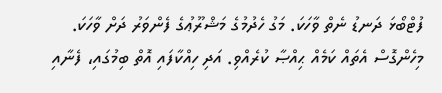ފުޓްބޯޅަ ދަނޑު ނެތް ވާހަކަ. މަގު ހެދުމުގެ މަޝްރޫޢުގެ ފެންވަރު ދަށް ވާހަކަ. މިހެންގޮސް އެތައް ކަމެއް ޙިއްޞާ ކުރެއްވި. އަދި ހިއްކާފައި އޮތް ބިމުގައި، ފެނާއި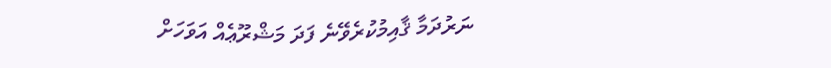ނަރުދަމާ ޤާއިމުކުރެވޭނެ ފަދަ މަޝްރޫޢެއް އަވަހަށް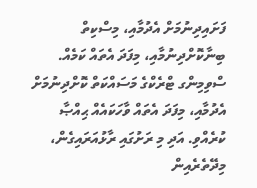ފަށައިދިނުމަށް އެދުމާއި، މިސްކިތް ބިނާކޮށްދިނުމާއި، މިފަދަ އެތައް ކަމެއް. ސްވިމިންގ ޓްރެކްގެ މަސައްކަތް ކޮށްދިނުމަށް އެދުމާއި، މިފަދަ އެތައް ވާހަކައެއް ޙިއްޞާ ކުރެއްވި. އަދި މި ރަށުގައި ރާޅުއަރައިގެން، މިދޭތެރެއިން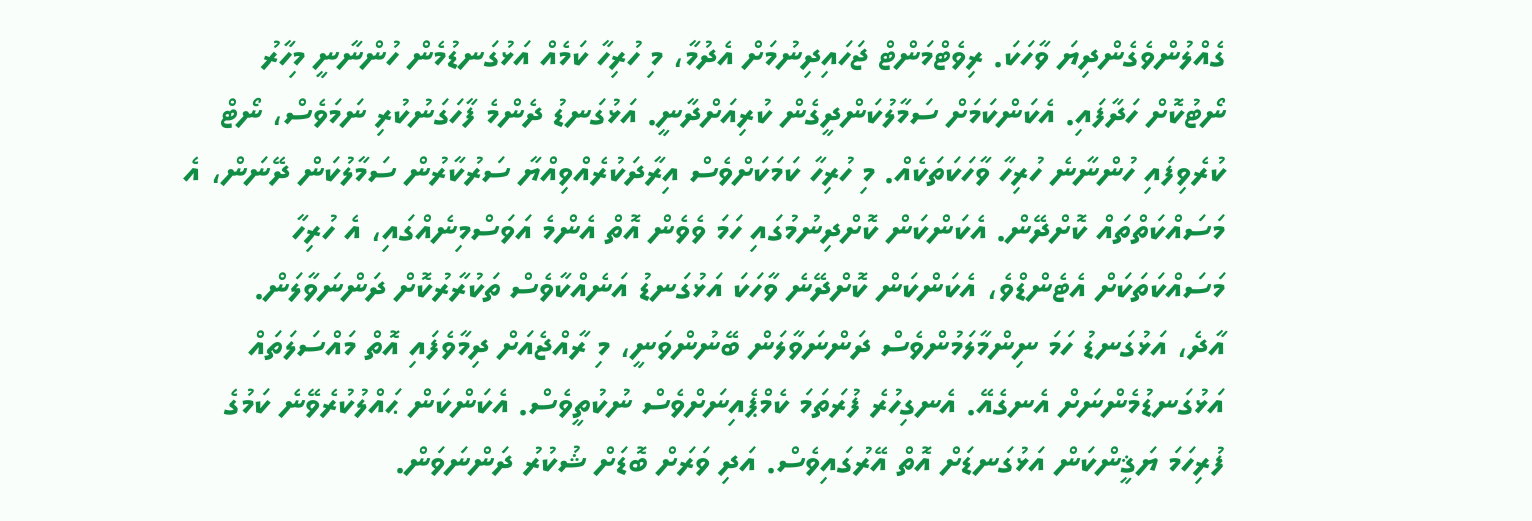ގެއްލުންވެގެންދިޔަ ވާހަކަ. ރިވެޓްމަންޓް ޖަހައިދިނުމަށް އެދުމާ، މި ހުރިހާ ކަމެއް އަޅުގަނޑުމެން ހުންނާނީ މިހާރު ނޯޓުކޮށް ހަދާފައި. އެކަންކަމަށް ސަމާލުކަންދީގެން ކުރިއަށްދާނީ. އަޅުގަނޑު ދެންމެ ފާހަގަނުކުރި ނަމަވެސް، ނޯޓް ކުރެވިފައި ހުންނާނެ ހުރިހާ ވާހަކަތަކެއް. މި ހުރިހާ ކަމަކަށްވެސް އިރާދަކުރެއްވިއްޔާ ސަރުކާރުން ސަމާލުކަން ދޭނަން، އެ މަސައްކަތްތައް ކޮށްދޭން. އެކަންކަން ކޮށްދިނުމުގައި ހަމަ ވެވެން އޮތް އެންމެ އަވަސްމިނެއްގައި، އެ ހުރިހާ މަސައްކަތަކަށް އެޓެންޑްވެ، އެކަންކަން ކޮށްދޭނެ ވާހަކަ އަޅުގަނޑު އަނެއްކާވެސް ތަކުރާރުކޮށް ދަންނަވާލަން.
އާދެ، އަޅުގަނޑު ހަމަ ނިންމާލަމުންވެސް ދަންނަވާލަން ބޭނުންވަނީ، މި ރާއްޖެއަށް ދިމާވެފައި އޮތް މައްސަލަތައް އަޅުގަނޑުމެންނަށް އެނގެއޭ. އެނގިހުރެ ފުރަތަމަ ކެމްޕެއިނަށްވެސް ނުކުތީވެސް. އެކަންކަން ޙައްލުކުރެވޭނެ ކަމުގެ ފުރިހަމަ ޔަޤީންކަން އަޅުގަނޑަށް އޮތް އޭރުގައިވެސް. އަދި ވަރަށް ބޮޑަށް ޝުކުރު ދަންނަވަން.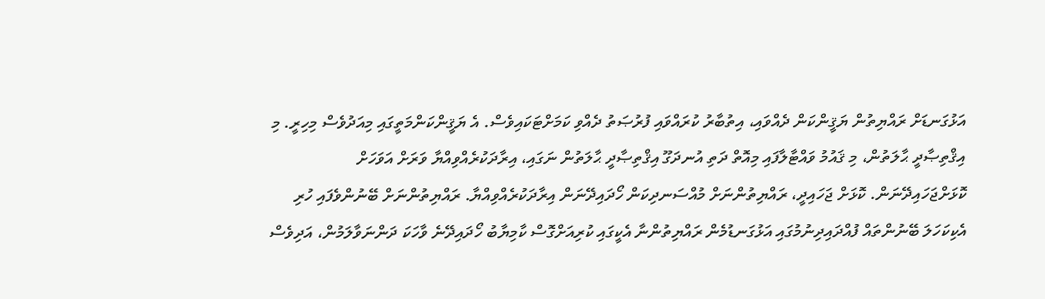އަޅުގަނޑަށް ރައްޔިތުން ޔަޤީންކަން ދެއްވައި، އިތުބާރު ކުރައްވައި ފުރުޞަތު ދެއްވި ކަމަށްޓަކައިވެސް. އެ ޔަޤީންކަންމަތީގައި މިއަދުވެސް މިހިރީ. މި އިޤްތިޞާދީ ޙާލަތުން، މި ޤައުމު ވައްޓާލާފައި މިއޮތް ދަތި އުނދަގޫ އިޤްތިޞާދީ ޙާލަތުން ނަގައި، އިރާދަކުރެއްވިއްޔާ ވަރަށް އަވަހަށް ކޮޅަށްޖަހައިދޭނަން. ކޮޅަށް ޖަހައިދީ، ރައްޔިތުންނަށް މުއްސަނދިކަން ހޯދައިދޭނަން އިރާދަކުރެއްވިއްޔާ. ރައްޔިތުންނަށް ބޭނުންވެފައި ހުރި އެކިކަހަލަ ބޭނުންތައް ފުއްދައިދިނުމުގައި އަޅުގަނޑުމެން ރައްޔިތުންނާ އެކީގައި ކުރިއަށްގޮސް ކާމިޔާބު ހޯދައިދޭނެ ވާހަކަ ދަންނަވާލަމުން، އަދިވެސް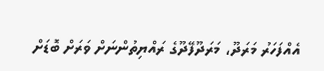އެއްފަހަރު މަރަދޫ، މަރަދޫފޭދޫގެ ރައްޔިތުންނަށް ވަރަށް ބޮޑަށް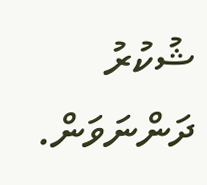ޝުކުރު ދަންނަވަން.